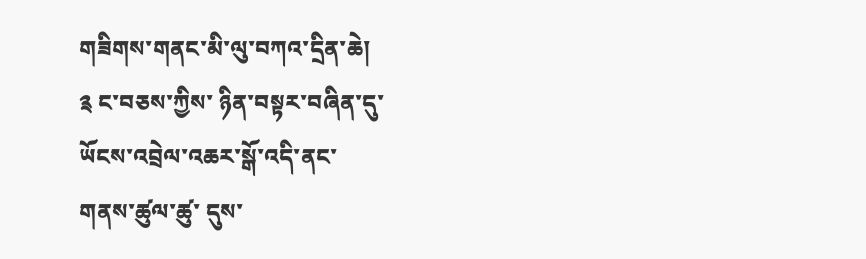གཟིགས་གནང་མི་ལུ་བཀའ་དྲིན་ཆེ།
༉ ང་བཅས་ཀྱིས་ ཉིན་བསྟར་བཞིན་དུ་
ཡོངས་འབྲེལ་འཆར་སྒོ་འདི་ནང་
གནས་ཚུལ་ཚུ་ དུས་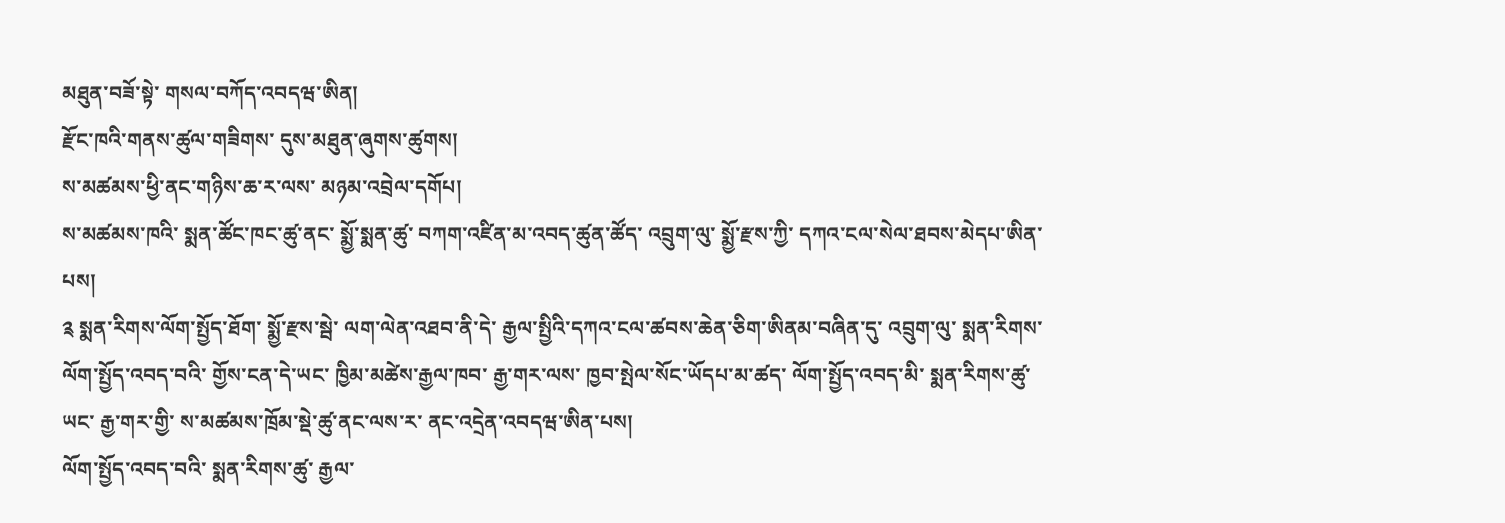མཐུན་བཟོ་སྟེ་ གསལ་བཀོད་འབདཝ་ཨིན།
རྫོང་ཁའི་གནས་ཚུལ་གཟིགས་ དུས་མཐུན་ཞུགས་ཚུགས།
ས་མཚམས་ཕྱི་ནང་གཉིས་ཆ་ར་ལས་ མཉམ་འབྲེལ་དགོཔ།
ས་མཚམས་ཁའི་ སྨན་ཚོང་ཁང་ཚུ་ནང་ སྨྱོ་སྨན་ཚུ་ བཀག་འཛིན་མ་འབད་ཚུན་ཚོད་ འབྲུག་ལུ་ སྨྱོ་རྫས་ཀྱི་ དཀའ་ངལ་སེལ་ཐབས་མེདཔ་ཨིན་པས།
༉ སྨན་རིགས་ལོག་སྤྱོད་ཐོག་ སྨྱོ་རྫས་སྦེ་ ལག་ལེན་འཐབ་ནི་དེ་ རྒྱལ་སྤྱིའི་དཀའ་ངལ་ཚབས་ཆེན་ཅིག་ཨིནམ་བཞིན་དུ་ འབྲུག་ལུ་ སྨན་རིགས་ལོག་སྤྱོད་འབད་བའི་ གྱོས་ངན་དེ་ཡང་ ཁྱིམ་མཚེས་རྒྱལ་ཁབ་ རྒྱ་གར་ལས་ ཁྱབ་སྤེལ་སོང་ཡོདཔ་མ་ཚད་ ལོག་སྤྱོད་འབད་མི་ སྨན་རིགས་ཚུ་ཡང་ རྒྱ་གར་གྱི་ ས་མཚམས་ཁྲོམ་སྡེ་ཚུ་ནང་ལས་ར་ ནང་འདྲེན་འབདཝ་ཨིན་པས།
ལོག་སྤྱོད་འབད་བའི་ སྨན་རིགས་ཚུ་ རྒྱལ་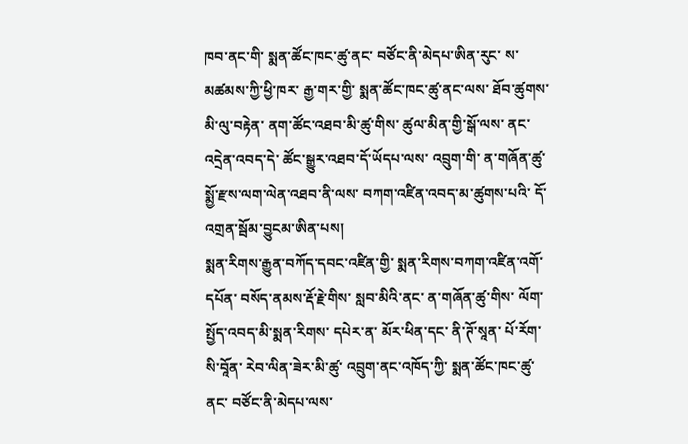ཁབ་ནང་གི་ སྨན་ཚོང་ཁང་ཚུ་ནང་ བཙོང་ནི་མེདཔ་ཨིན་རུང་ ས་མཚམས་ཀྱི་ཕྱི་ཁར་ རྒྱ་གར་གྱི་ སྨན་ཚོང་ཁང་ཚུ་ནང་ལས་ ཐོབ་ཚུགས་མི་ལུ་བརྟེན་ ནག་ཚོང་འཐབ་མི་ཚུ་གིས་ ཚུལ་མིན་གྱི་སྒོ་ལས་ ནང་འདྲེན་འབད་དེ་ ཚོང་སྒྱུར་འཐབ་དོ་ཡོདཔ་ལས་ འབྲུག་གི་ ན་གཞོན་ཚུ་ སྨྱོ་རྫས་ལག་ལེན་འཐབ་ནི་ལས་ བཀག་འཛིན་འབད་མ་ཚུགས་པའི་ དོ་འགྲན་སྦོམ་བྱུངམ་ཨིན་པས།
སྨན་རིགས་རྒྱུན་བཀོད་དབང་འཛིན་གྱི་ སྨན་རིགས་བཀག་འཛིན་འགོ་དཔོན་ བསོད་ནམས་རྡོ་རྗེ་གིས་ སླབ་མིའི་ནང་ ན་གཞོན་ཚུ་གིས་ ལོག་སྤྱོད་འབད་མི་སྨན་རིགས་ དཔེར་ན་ མོར་ཕིན་དང་ ནི་ཊོ་སཱན་ པོ་རོག་སི་བཱོན་ རེབ་ལིན་ཟེར་མི་ཚུ་ འབྲུག་ནང་འཁོད་ཀྱི་ སྨན་ཚོང་ཁང་ཚུ་ནང་ བཙོང་ནི་མེདཔ་ལས་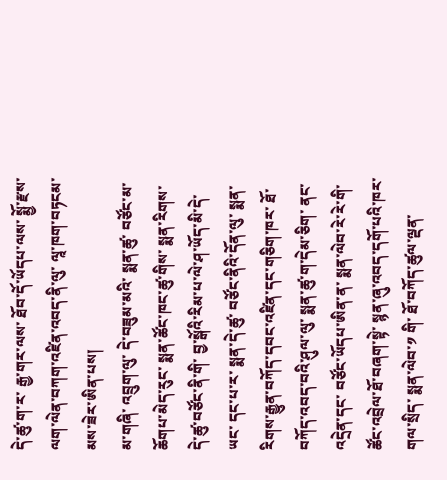དེ་ཚུ་ག་ར་ རྒྱ་གར་ལས་ ཐོབ་དོ་ཡོདཔ་ལས་ སྨྱོ་རྫས་ལག་ལེན་བཀག་འཛིན་འབད་ནི་ལུ་ ལཱ་ཁག་བཏངམ་མས་ཟེར་ཨིན་པས།
མ་གཞི་ འབྲུག་ལུ་ དེ་བཟུམ་མའི་ སྨན་ཚུ་ བཙོང་མ་ཆོགཔ་མེད་རུང་ སྨན་ཚོང་ཁང་ཚུ་གིས་ སྨན་རིགས་དེ་ཚུ་བཙོང་ནི་གི་ བྱ་སྒོའི་རིམ་པ་ལེ་ཤ་ཡོད་མི་དེ་ཡང་ དང་པ་ར་ སྨན་དེ་ཚུ་ བཙོང་ནིའི་དོན་ལུ་ སྨན་རིགས་རྒྱུན་བཀོད་དབང་འཛིན་དང་གཅིག་ཁར་ ཐོ་བཀོད་འབད་བའི་ཤུལ་ལུ་ སྨན་ཚུ་ག་དེམ་ཅིག་ ནང་འདྲེན་དང་ བཙོང་ཡོདཔ་ཨིན་ན་ སྨན་ལེབ་རེ་རེ་གི་ ཚོང་འབྲེལ་ཐོ་བཞག་སྟེ་ སྙན་ཞུ་འབད་དགོ་པའི་ཁར་ གལ་སྲིད་ སྨན་ལེབ་༡ གི་ ཐོ་བཀོད་ཚུལ་ལྡན་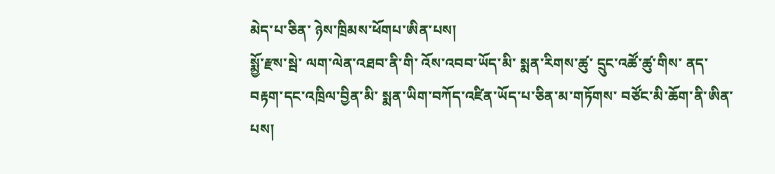མེད་པ་ཅིན་ ཉེས་ཁྲིམས་ཕོགཔ་ཨིན་པས།
སྨྱོ་རྫས་སྦེ་ ལག་ལེན་འཐབ་ནི་གི་ འོས་འབབ་ཡོད་མི་ སྨན་རིགས་ཚུ་ དྲུང་འཚོ་ཚུ་གིས་ ནད་བརྟག་དང་འཁྲིལ་བྱིན་མི་ སྨན་ཡིག་བཀོད་འཛིན་ཡོད་པ་ཅིན་མ་གཏོགས་ བཙོང་མི་ཆོག་ནི་ཨིན་པས།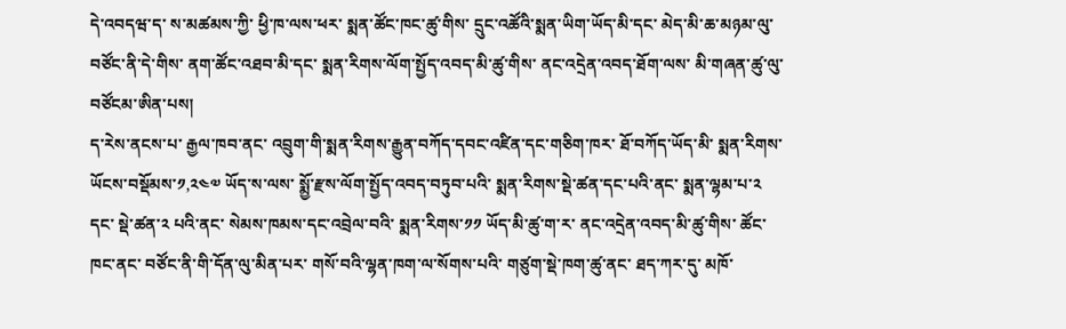དེ་འབདཝ་ད་ ས་མཚམས་ཀྱི་ ཕྱི་ཁ་ལས་ཕར་ སྨན་ཚོང་ཁང་ཚུ་གིས་ དྲུང་འཚོའི་སྨན་ཡིག་ཡོད་མི་དང་ མེད་མི་ཆ་མཉམ་ལུ་ བཙོང་ནི་དེ་གིས་ ནག་ཚོང་འཐབ་མི་དང་ སྨན་རིགས་ལོག་སྤྱོད་འབད་མི་ཚུ་གིས་ ནང་འདྲེན་འབད་ཐོག་ལས་ མི་གཞན་ཚུ་ལུ་ བཙོངམ་ཨིན་པས།
ད་རེས་ནངས་པ་ རྒྱལ་ཁབ་ནང་ འབྲུག་གི་སྨན་རིགས་རྒྱུན་བཀོད་དབང་འཛིན་དང་གཅིག་ཁར་ ཐོ་བཀོད་ཡོད་མི་ སྨན་རིགས་ཡོངས་བསྡོམས་༡,༢༤༧ ཡོད་ས་ལས་ སྨྱོ་རྫས་ལོག་སྤྱོད་འབད་བཏུབ་པའི་ སྨན་རིགས་སྡེ་ཚན་དང་པའི་ནང་ སྨན་ལྷམ་པ་༢ དང་ སྡེ་ཚན་༢ པའི་ནང་ སེམས་ཁམས་དང་འབྲེལ་བའི་ སྨན་རིགས་༡༡ ཡོད་མི་ཚུ་ག་ར་ ནང་འདྲེན་འབད་མི་ཚུ་གིས་ ཚོང་ཁང་ནང་ བཙོང་ནི་གི་དོན་ལུ་མིན་པར་ གསོ་བའི་ལྷན་ཁག་ལ་སོགས་པའི་ གཙུག་སྡེ་ཁག་ཚུ་ནང་ ཐད་ཀར་དུ་ མཁོ་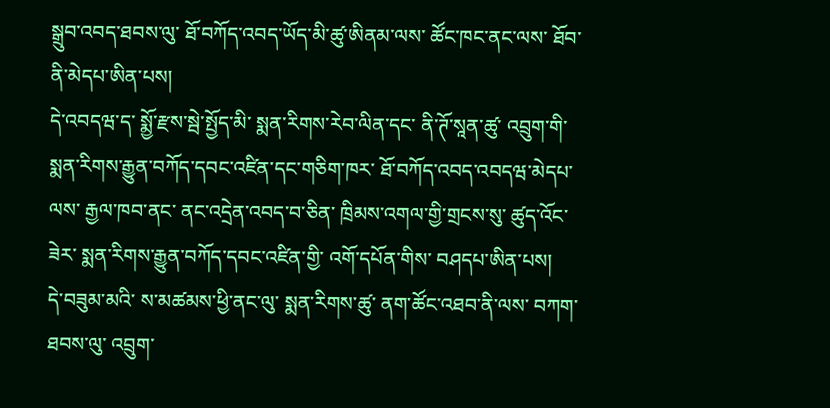སྒྲུབ་འབད་ཐབས་ལུ་ ཐོ་བཀོད་འབད་ཡོད་མི་ཚུ་ཨིནམ་ལས་ ཚོང་ཁང་ནང་ལས་ ཐོབ་ནི་མེདཔ་ཨིན་པས།
དེ་འབདཝ་ད་ སྨྱོ་རྫས་སྦེ་སྤྱོད་མི་ སྨན་རིགས་རེབ་ལིན་དང་ ནི་ཊོ་སཱན་ཚུ་ འབྲུག་གི་སྨན་རིགས་རྒྱུན་བཀོད་དབང་འཛིན་དང་གཅིག་ཁར་ ཐོ་བཀོད་འབད་འབདཝ་མེདཔ་ལས་ རྒྱལ་ཁབ་ནང་ ནང་འདྲེན་འབད་བ་ཅིན་ ཁྲིམས་འགལ་གྱི་གྲངས་སུ་ ཚུད་འོང་ཟེར་ སྨན་རིགས་རྒྱུན་བཀོད་དབང་འཛིན་གྱི་ འགོ་དཔོན་གིས་ བཤདཔ་ཨིན་པས།
དེ་བཟུམ་མའི་ ས་མཚམས་ཕྱི་ནང་ལུ་ སྨན་རིགས་ཚུ་ ནག་ཚོང་འཐབ་ནི་ལས་ བཀག་ཐབས་ལུ་ འབྲུག་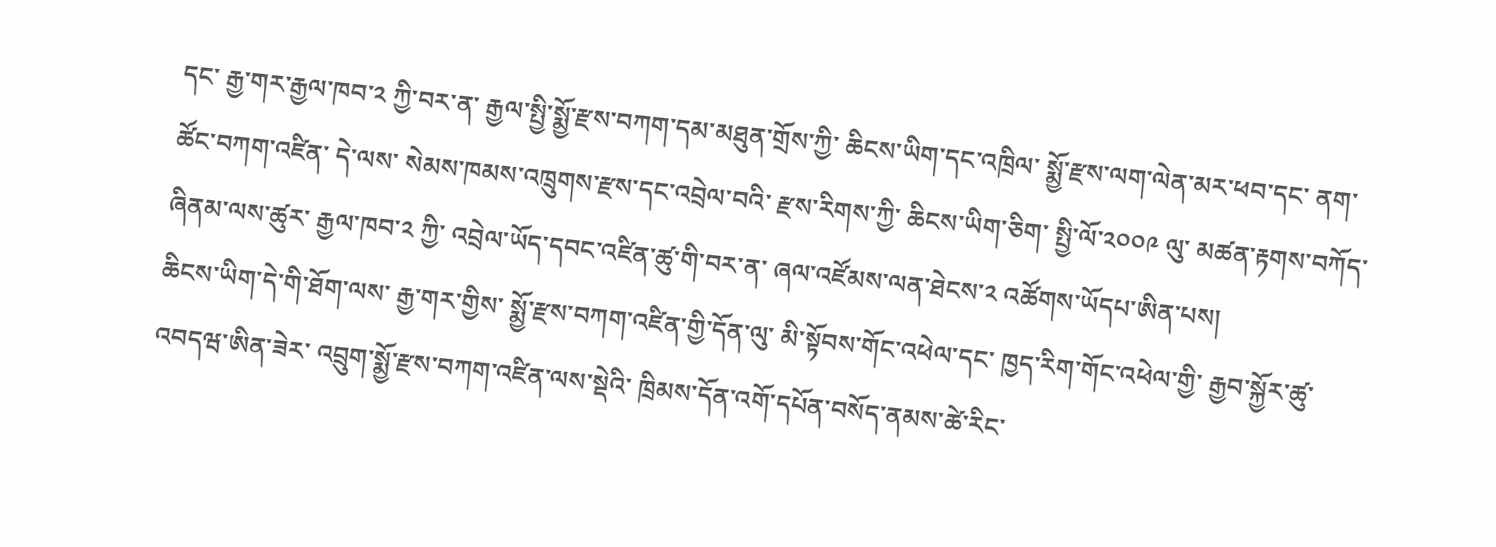དང་ རྒྱ་གར་རྒྱལ་ཁབ་༢ ཀྱི་བར་ན་ རྒྱལ་སྤྱི་སྨྱོ་རྫས་བཀག་དམ་མཐུན་གྲོས་ཀྱི་ ཆིངས་ཡིག་དང་འཁྲིལ་ སྨྱོ་རྫས་ལག་ལེན་མར་ཕབ་དང་ ནག་ཚོང་བཀག་འཛིན་ དེ་ལས་ སེམས་ཁམས་འཁྲུགས་རྫས་དང་འབྲེལ་བའི་ རྫས་རིགས་ཀྱི་ ཆིངས་ཡིག་ཅིག་ སྤྱི་ལོ་༢༠༠༩ ལུ་ མཚན་རྟགས་བཀོད་ཞིནམ་ལས་ཚུར་ རྒྱལ་ཁབ་༢ ཀྱི་ འབྲེལ་ཡོད་དབང་འཛིན་ཚུ་གི་བར་ན་ ཞལ་འཛོམས་ལན་ཐེངས་༢ འཚོགས་ཡོདཔ་ཨིན་པས།
ཆིངས་ཡིག་དེ་གི་ཐོག་ལས་ རྒྱ་གར་གྱིས་ སྨྱོ་རྫས་བཀག་འཛིན་གྱི་དོན་ལུ་ མི་སྟོབས་གོང་འཕེལ་དང་ ཁྱད་རིག་གོང་འཕེལ་གྱི་ རྒྱབ་སྐྱོར་ཚུ་ འབདཝ་ཨིན་ཟེར་ འབྲུག་སྨྱོ་རྫས་བཀག་འཛིན་ལས་སྡེའི་ ཁྲིམས་དོན་འགོ་དཔོན་བསོད་ནམས་ཚེ་རིང་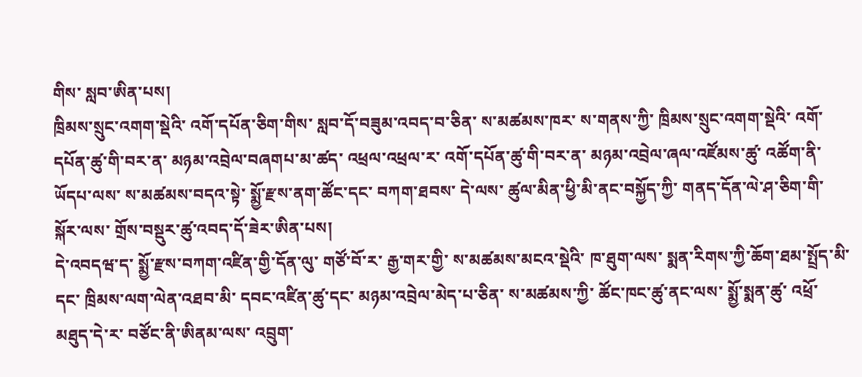གིས་ སླབ་ཨིན་པས།
ཁྲིམས་སྲུང་འགག་སྡེའི་ འགོ་དཔོན་ཅིག་གིས་ སླབ་དོ་བཟུམ་འབད་བ་ཅིན་ ས་མཚམས་ཁར་ ས་གནས་ཀྱི་ ཁྲིམས་སྲུང་འགག་སྡེའི་ འགོ་དཔོན་ཚུ་གི་བར་ན་ མཉམ་འབྲེལ་བཞགཔ་མ་ཚད་ འཕྲལ་འཕྲལ་ར་ འགོ་དཔོན་ཚུ་གི་བར་ན་ མཉམ་འབྲེལ་ཞལ་འཛོམས་ཚུ་ འཚོག་ནི་ཡོདཔ་ལས་ ས་མཚམས་བདའ་སྟེ་ སྨྱོ་རྫས་ནག་ཚོང་དང་ བཀག་ཐབས་ དེ་ལས་ ཚུལ་མིན་ཕྱི་མི་ནང་བསྐྱོད་ཀྱི་ གནད་དོན་ལེ་ཤ་ཅིག་གི་སྐོར་ལས་ གྲོས་བསྡུར་ཚུ་འབད་དོ་ཟེར་ཨིན་པས།
དེ་འབདཝ་ད་ སྨྱོ་རྫས་བཀག་འཛིན་གྱི་དོན་ལུ་ གཙོ་བོ་ར་ རྒྱ་གར་གྱི་ ས་མཚམས་མངའ་སྡེའི་ ཁ་ཐུག་ལས་ སྨན་རིགས་ཀྱི་ཆོག་ཐམ་སྤྲོད་མི་དང་ ཁྲིམས་ལག་ལེན་འཐབ་མི་ དབང་འཛིན་ཚུ་དང་ མཉམ་འབྲེལ་མེད་པ་ཅིན་ ས་མཚམས་ཀྱི་ ཚོང་ཁང་ཚུ་ནང་ལས་ སྨྱོ་སྨན་ཚུ་ འཕྲོ་མཐུད་དེ་ར་ བཙོང་ནི་ཨིནམ་ལས་ འབྲུག་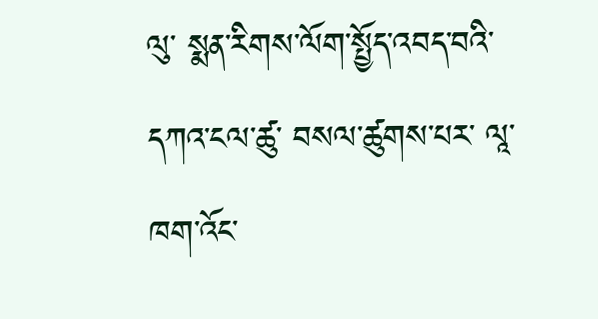ལུ་ སྨན་རིགས་ལོག་སྤྱོད་འབད་བའི་ དཀའ་ངལ་ཚུ་ བསལ་ཚུགས་པར་ ལཱ་ཁག་འོང་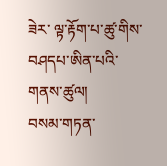ཟེར་ ལྟ་རྟོག་པ་ཚུ་གིས་ བཤདཔ་ཨིན་པའི་གནས་ཚུལ།
བསམ་གཏན་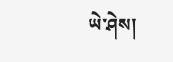ཡེ་ཤེས།